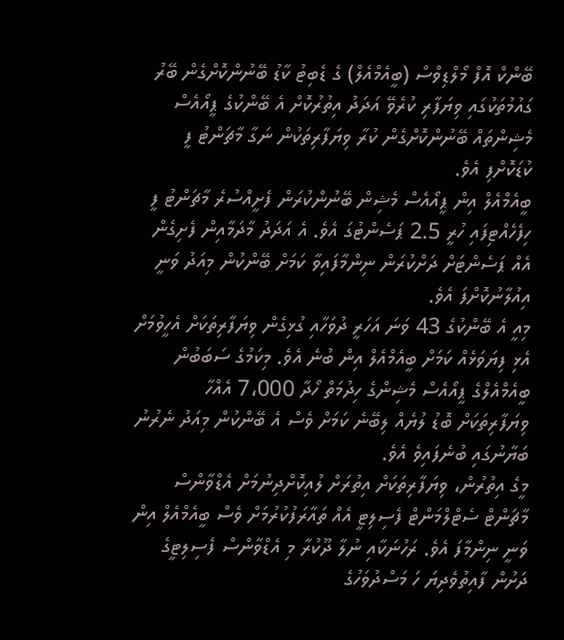ބޭންކް އޮފް މޯލްޑިވްސް (ބީއެމްއެލް) ގެ ޑެބިޓު ކާޑު ބޭނުންކޮށްގެން ބޭރު ގައުމުތަކުގައި ވިޔަފާރި ކުރެވޭ އަދަދު އިތުރުކޮށް އެ ބޭންކުގެ ޕީއޯއެސް މެޝިންތައް ބޭނުންކޮށްގެން ކުރާ ވިޔަފާރިތަކުން ނަގާ މާޗަންޓު ފީ ކުޑަކޮށްފި އެވެ.
ބީއެމްއެލް އިން ޕީއޯއެސް މެޝިން ބޭނުންކުރަން ފެށީއްސުރެ މާޗަންޓު ފީ ހިފެހެއްޓިފައި ހުރީ 2.5 ޕަސެންޓުގަ އެވެ. އެ އަދަދު މާދަމާއިން ފެށިގެން އެއް ޕަސެންޓަށް ދަށްކުރަން ނިންމާފައިވާ ކަމަށް ބޭންކުން މިއަދު ވަނީ އިއުލާނުކޮށްފަ އެވެ.
މިއީ އެ ބޭންކުގެ 43 ވަނަ އަހަރީ ދުވަހާއި ގުޅިގެން ވިޔަފާރިތަކަށް އެހީވުމަށް އެޅި ފިޔަވަޅެއް ކަމަށް ބީއެމްއެލް އިން ބުނެ އެވެ. މިކަމުގެ ސަބަބުން ބީއެމްއެލްގެ ޕީއޯއެސް މެޝިންގެ ހިދުމަތް ހޯދާ 7،000 އެއްހާ ވިޔަފާރިތަކަށް ބޮޑު ލުޔެއް ލިބޭނެ ކަމަށް ވެސް އެ ބޭންކުން މިއަދު ނެރުނު ބަޔާނުގައި ބުނެފައިވެ އެވެ.
މީގެ އިތުރުން، ވިޔަފާރިތަކަށް އިތުރަށް ލުއިކޮށްދިނުމަށް އެޑްވާންސް މާޗަންޓް ސެޓްލްމަންޓް ފެސިލިޓީ އެއް ތައާރަފުކުރުމަށް ވެސް ބީއެމްއެލް އިން ވަނީ ނިންމާފަ އެވެ. ރަހުނަކާއި ނުލާ ދޫކުރާ މި އެޑްވާންސް ފެސިލިޓީގެ ދަށުން ފާއިތުވެދިޔަ ހަ މަސްދުވަހުގެ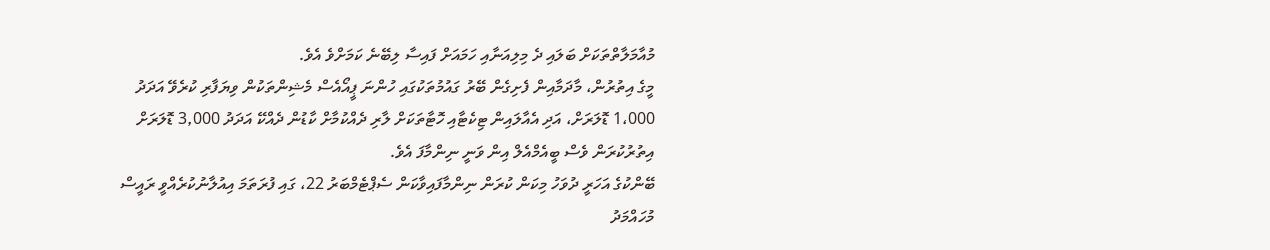މުއާމަލާތްތަކަށް ބަލައި ދެ މިލިއަނާއި ހަމައަށް ފައިސާ ލިބޭނެ ކަމަށްވެ އެވެ.
މީގެ އިތުރުން، މާދަމާއިން ފެށިގެން ބޭރު ގައުމުތަކުގައި ހުންނަ ޕީއޯއެސް މެޝިންތަކުން ވިޔަފާރި ކުރެވޭ އަދަދު 1،000 ޑޮލަރަށް، އަދި އެއާލައިން ޓިކެޓާއި ހޮޓާތަކަށް ލާރި ދެއްކުމާށް ކާޑުން ދެއްކޭ އަދަދު 3,000 ޑޮލަރަށް އިތުރުކުރަން ވެސް ބީއެމްއެލް އިން ވަނީ ނިންމާފަ އެވެ.
ބޭންކުގެ އަހަރީ ދުވަހު މިކަން ކުރަން ނިންމާފައިވާކަން ސެޕްޓެމްބަރު 22، ގައި ފުރަތަމަ އިއުލާނުކުރެއްވީ ރައީސް މުހައްމަދު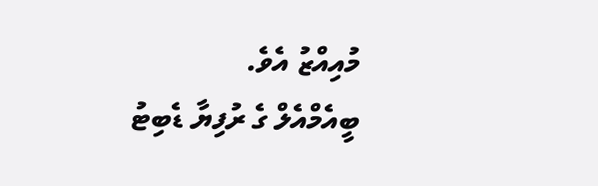މުއިއްޒު އެވެ.
ބީއެމްއެލް ގެ ރުފިޔާ ޑެބިޓު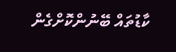ކާޑުތައް ބޭނުންކޮށްގެން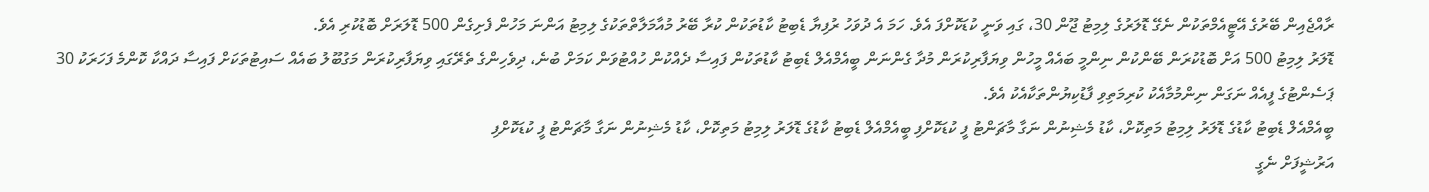ރާއްޖެއިން ބޭރުގެ އޭޓީއެމްތަކުން ނެގޭ ޑޮލަރުގެ ލިމިޓު ޖޫން 30، ގައި ވަނީ ކުޑަކޮށްފަ އެވެ. ހަމަ އެ ދުވަހު ރުފިޔާ ޑެބިޓު ކާޑުތަކުން ކުރާ ބޭރު މުއާމަލާތްތަކުގެ ލިމިޓު އަންނަ މަހުން ފެށިގެން 500 ޑޮލަރަށް ބޮޑުކުރި އެވެ.
ޑޮލަރު ލިމިޓު 500 އަށް ބޮޑުކުރަން ބޭންކުން ނިންމީ ބައެއް މީހުން ވިޔަފާރިކުރަން މުދާ ގެންނަން ބީއެމްއެލް ޑެބިޓު ކާޑުތަކުން ފައިސާ ދެއްކުން ހުއްޓުވަން ކަމަށް ބުނެ، ދިވެހިންގެ ތެރޭގައި ވިޔަފާރިކުރަން މަގުބޫލު ބައެއް ސައިޓުތަކަށް ފައިސާ ދައްކާ ކޮންމެ ފަހަރަކު 30 ޕަސެންޓުގެ ފީއެއް ނަގަން ނިންމުމާއެކު ކުރިމަތިވި ފާޑުކިޔުންތަކާއެކު އެވެ.
ބީއެމްއެލް ޑެބިޓު ކާޑުގެ ޑޮލަރު ލިމިޓު މަތިކޮށް، ކާޑު މެޝިނުން ނަގާ މާޗަންޓު ފީ ކުޑަކޮށްފި ބީއެމްއެލް ޑެބިޓު ކާޑުގެ ޑޮލަރު ލިމިޓު މަތިކޮށް، ކާޑު މެޝިނުން ނަގާ މާޗަންޓު ފީ ކުޑަކޮށްފި
އަރުޝީފަށް ނެގީ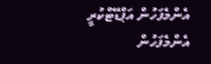އެންމެފަހުން އަޕްޑޭޓްކުރީ
އެންމެފަހުން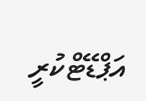އަޕްޑޭޓްކުރީ